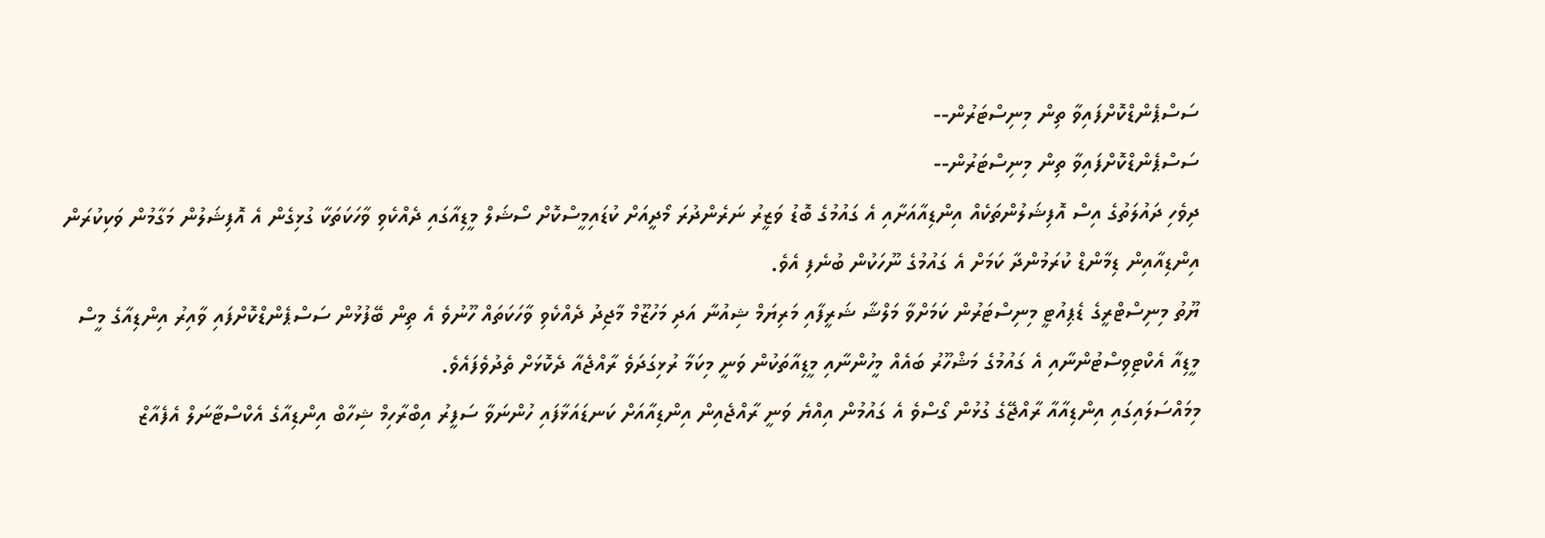ސަސްޕެންޑްކޮށްފައިވާ ތިން މިނިސްޓަރުން--
ސަސްޕެންޑްކޮށްފައިވާ ތިން މިނިސްޓަރުން--
ދިވެހި ދައުލަތުގެ އިސް އޮފިޝަލުންތަކެއް އިންޑިއާއަށާއި އެ ގައުމުގެ ބޮޑު ވަޒީރު ނަރެންދުރަ މޯދީއަށް ކުޑައިމީސްކޮށް ސޯޝަލް މީޑިއާގައި ދެއްކެވި ވާހަކަތަކާ ގުޅިގެން އެ އޮފިޝަލުން މަގާމުން ވަކިކުރަން އިންޑިއާއިން ޑިމާންޑް ކުރަމުންދާ ކަމަށް އެ ގައުމުގެ ނޫހަކުން ބުނެފި އެވެ.
ޔޫތު މިނިސްޓްރީގެ ޑެޕިއުޓީ މިނިސްޓަރުން ކަމަށްވާ މަލްޝާ ޝަރީފާއި މަރިޔަމް ޝިއުނާ އަދި މަހުޒޫމް މާޖިދު ދެއްކެވި ވާހަކަތައް ހޫނުވެ އެ ތިން ބޭފުޅުން ސަސްޕެންޑްކޮށްފައި ވާއިރު އިންޑިއާގެ މީސް މީޑިއާ އެކްޓިވިސްޓުންނާއި އެ ގައުމުގެ މަޝްހޫރު ބައެއް މީހުންނާއި މީޑިއާތަކުން ވަނީ މިކަމާ ރުޅިގަދަވެ ރާއްޖެއާ ދެކޮޅަށް ތެދުވެފައެވެ.
މިމައްސަލައިގައި އިންޑިއާއާ ރާއްޖޭގެ ގުޅުން ގޯސްވެ އެ ގައުމުން އިއްޔެ ވަނީ ރާއްޖެއިން އިންޑިއާއަށް ކަނޑައަޅާފައި ހުންނަވާ ސަފީރު އިބްރާހިމް ޝިހާބް އިންޑިއާގެ އެކްސްޓާނަލް އެފެއާޒް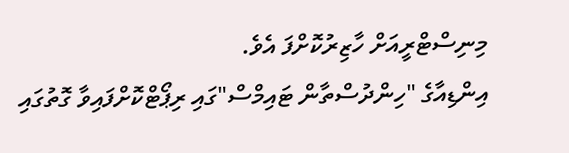މިނިސްޓްރީއަށް ހާޒިރުކޮށްފަ އެވެ.
އިންޑިއާގެ "ހިންދުސްތާން ޓައިމްސް"ގައި ރިޕޯޓްކޮށްފައިވާ ގޮތުގައި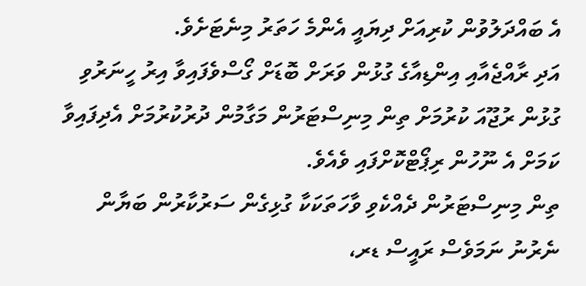އެ ބައްދަލުވުން ކުރިއަށް ދިޔައީ އެންމެ ހަތަރު މިނެޓަށެވެ.
އަދި ރާއްޖެއާއި އިންޑިއާގެ ގުޅުން ވަރަށް ބޮޑަށް ގޯސްވެފައިވާ އިރު ހީނަރުވި ގުޅުން ރުޖޫއަ ކުރުމަށް ތިން މިނިސްޓަރުން މަގާމުން ދުރުކުރުމަށް އެދިފައިވާ ކަމަށް އެ ނޫހުން ރިޕޯޓްކޮށްފައި ވެއެވެ.
ތިން މިނިސްޓަރުން ދެއްކެވި ވާހަތަކަކާ ގުޅިގެން ސަރުކާރުން ބަޔާން ނެރުނު ނަމަވެސް ރައީސް ޑރ،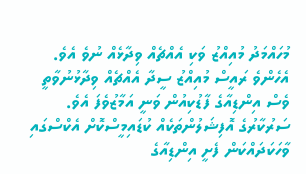މުހައްމަދު މުއިއްޒު ވަކި އެއްޗެއް ވިދާޅެއް ނުވެ އެވެ. އެހެންވެ ރައީސް މުއިއްޒު ސީދާ އެއްޗެއް ވިދާޅުނުވާތީ ވެސް އިންޑިއާގެ ފާޑުކިއުން ވަނީ އަމާޒުވެފަ އެވެ.
ސަރުކާރުގެ އޮފިޝަލުންތަކެއް ކުޑައިމީސްކޮށް އެކްސްގައި ވާހަކަދައްކަން ފެށީ އިންޑިއާގެ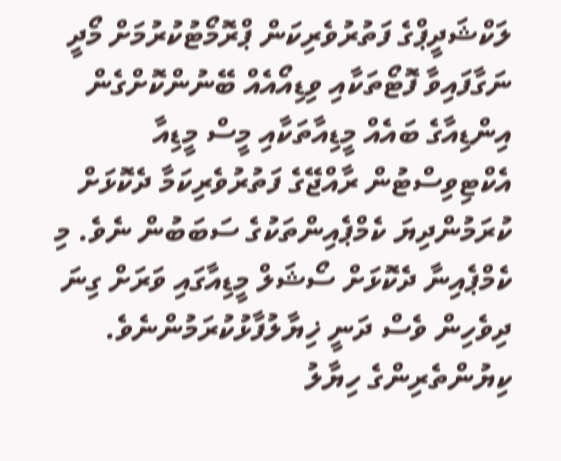ލަކްޝަދީޕްގެ ފަތުރުވެރިކަން ޕްރޮމޯޓުކުރުމަށް މޯދީ ނަގާފައިވާ ފޮޓޯތަކާއި ވިޑިއޯއެއް ބޭނުންކޮށްގެން އިންޑިއާގެ ބައެއް މީޑިއާތަކާއި މީސް މީޑިއާ އެކްޓިވިސްޓުން ރާއްޖޭގެ ފަތުރުވެރިކަމާ ދެކޮޅަށް ކުރަމުންދިޔަ ކެމްޕެއިންތަކުގެ ސަބަބުން ނެވެ. މި ކެމްޕެއިނާ ދެކޮޅަށް ސޯޝަލް މީޑިއާގައި ވަރަށް ގިނަ ދިވެހިން ވެސް ދަނީ ޚިޔާލުފާޅުކުރަމުންނެވެ.
ކިޔުންތެރިންގެ ހިޔާލު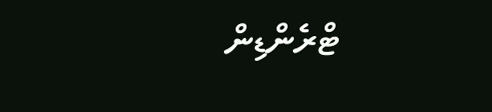ޓްރެންޑިން